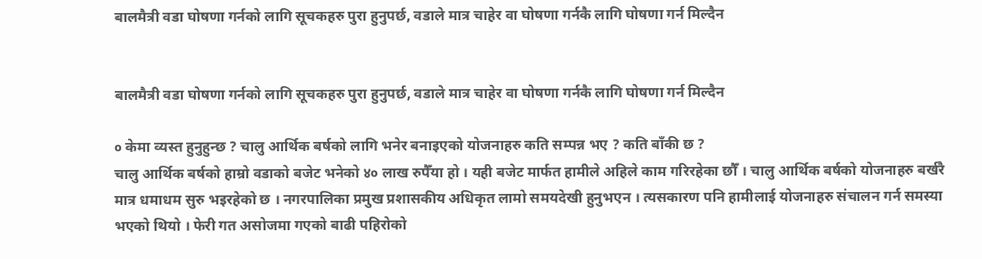बालमैत्री वडा घोषणा गर्नको लागि सूचकहरु पुरा हुनुपर्छ, वडाले मात्र चाहेर वा घोषणा गर्नकै लागि घोषणा गर्न मिल्दैन


बालमैत्री वडा घोषणा गर्नको लागि सूचकहरु पुरा हुनुपर्छ, वडाले मात्र चाहेर वा घोषणा गर्नकै लागि घोषणा गर्न मिल्दैन

० केमा व्यस्त हुनुहुन्छ ? चालु आर्थिक बर्षको लागि भनेर बनाइएको योजनाहरु कति सम्पन्न भए ? कति बाँकी छ ?
चालु आर्थिक बर्षको हाम्रो वडाको बजेट भनेको ४० लाख रुपैँया हो । यही बजेट मार्फत हामीले अहिले काम गरिरहेका छौँ । चालु आर्थिक बर्षको योजनाहरु बर्खरै मात्र धमाधम सुरु भइरहेको छ । नगरपालिका प्रमुख प्रशासकीय अधिकृत लामो समयदेखी हुनुभएन । त्यसकारण पनि हामीलाई योजनाहरु संचालन गर्न समस्या भएको थियो । फेरी गत असोजमा गएको बाढी पहिरोको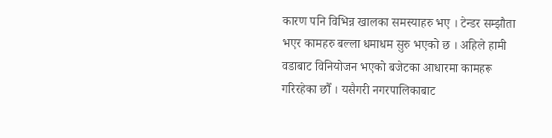कारण पनि विभिन्न खालका समस्याहरु भए । टेन्डर सम्झौता भएर कामहरु बल्ला धमाधम सुरु भएको छ । अहिले हामी वडाबाट विनियोजन भएको बजेटका आधारमा कामहरू गरिरहेका छौँ । यसैगरी नगरपालिकाबाट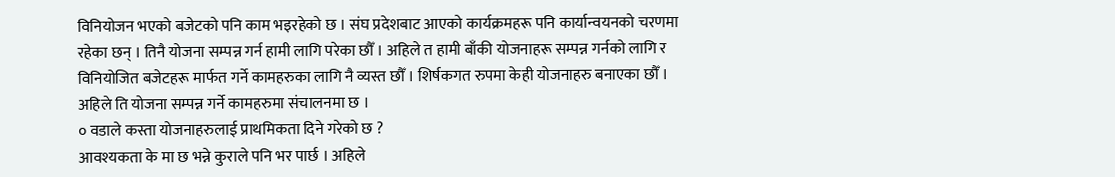विनियोजन भएको बजेटको पनि काम भइरहेको छ । संघ प्रदेशबाट आएको कार्यक्रमहरू पनि कार्यान्वयनको चरणमा रहेका छन् । तिनै योजना सम्पन्न गर्न हामी लागि परेका छौँ । अहिले त हामी बाँकी योजनाहरू सम्पन्न गर्नको लागि र विनियोजित बजेटहरू मार्फत गर्ने कामहरुका लागि नै व्यस्त छौँ । शिर्षकगत रुपमा केही योजनाहरु बनाएका छौँ । अहिले ति योजना सम्पन्न गर्ने कामहरुमा संचालनमा छ ।
० वडाले कस्ता योजनाहरुलाई प्राथमिकता दिने गरेको छ ?
आवश्यकता के मा छ भन्ने कुराले पनि भर पार्छ । अहिले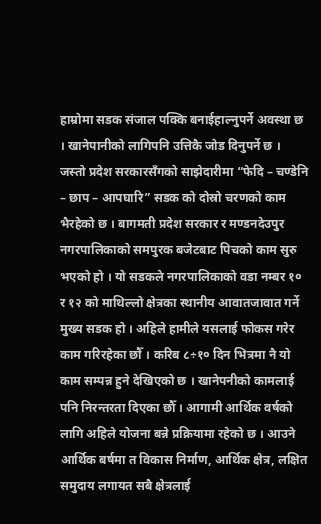हाम्रोमा सडक संजाल पक्कि बनाईहाल्नुपर्ने अवस्था छ । खानेपानीको लागिपनि उत्तिकै जोड दिनुपर्ने छ । जस्तो प्रदेश सरकारसँगको साझेदारीमा “फेदि – चण्डेनि – छाप – आपघारि” सडक को दोस्रो चरणको काम भैरहेको छ । बागमती प्रदेश सरकार र मण्डनदेउपुर नगरपालिकाको समपुरक बजेटबाट पिचको काम सुरु भएको हो । यो सडकले नगरपालिकाको वडा नम्बर १० र १२ को माथिल्लो क्षेत्रका स्थानीय आवातजावात गर्ने मुख्य सडक हो । अहिले हामीले यसलाई फोकस गरेर काम गरिरहेका छौँ । करिब ८÷१० दिन भित्रमा नै यो काम सम्पन्न हुने देखिएको छ । खानेपनीको कामलाई पनि निरन्तरता दिएका छौँ । आगामी आर्थिक वर्षको लागि अहिले योजना बन्ने प्रक्रियामा रहेको छ । आउने आर्थिक बर्षमा त विकास निर्माण, आर्थिक क्षेत्र, लक्षित समुदाय लगायत सबै क्षेत्रलाई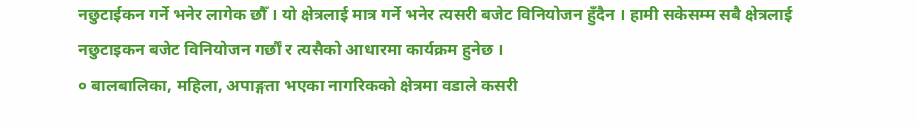नछुटाईकन गर्ने भनेर लागेक छौँ । यो क्षेत्रलाई मात्र गर्ने भनेर त्यसरी बजेट विनियोजन हुँदैन । हामी सकेसम्म सबै क्षेत्रलाई नछुटाइकन बजेट विनियोजन गर्छौं र त्यसैको आधारमा कार्यक्रम हुनेछ ।
० बालबालिका, महिला, अपाङ्गता भएका नागरिकको क्षेत्रमा वडाले कसरी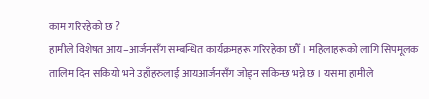काम गरिरहेको छ ?
हामीले विशेषत आय–आर्जनसँग सम्बन्धित कार्यक्रमहरू गरिरहेका छौँ । महिलाहरूको लागि सिपमूलक तालिम दिन सकियो भने उहाँहरुलाई आयआर्जनसँग जोड्न सकिन्छ भन्ने छ । यसमा हामीले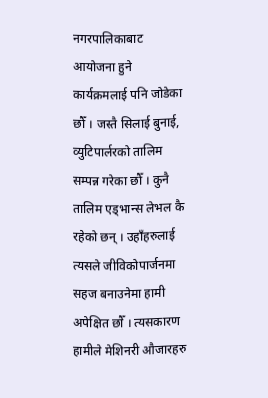नगरपालिकाबाट आयोजना हुने कार्यक्रमलाई पनि जोडेका छौँ । जस्तै सिलाई बुनाई, व्युटिपार्लरको तालिम सम्पन्न गरेका छौँ । कुनै तालिम एड्भान्स लेभल कै रहेको छन् । उहाँहरुलाई त्यसले जीविकोपार्जनमा सहज बनाउनेमा हामी अपेक्षित छौँ । त्यसकारण हामीले मेशिनरी औजारहरु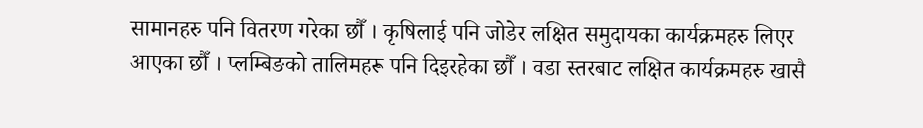सामानहरु पनि वितरण गरेका छौँ । कृषिलाई पनि जोडेर लक्षित समुदायका कार्यक्रमहरु लिएर आएका छौँ । प्लम्बिङको तालिमहरू पनि दिइरहेका छौँ । वडा स्तरबाट लक्षित कार्यक्रमहरु खासै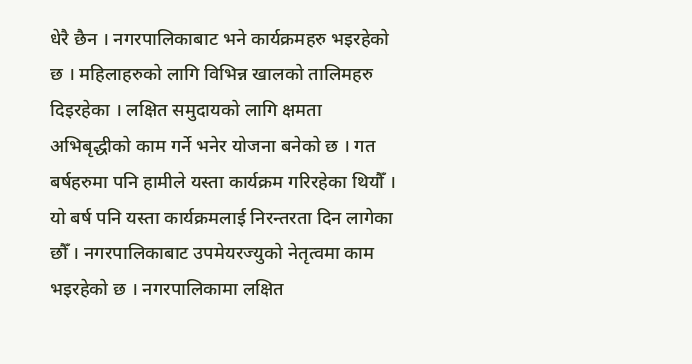धेरै छैन । नगरपालिकाबाट भने कार्यक्रमहरु भइरहेको छ । महिलाहरुको लागि विभिन्न खालको तालिमहरु दिइरहेका । लक्षित समुदायको लागि क्षमता अभिबृद्धीको काम गर्ने भनेर योजना बनेको छ । गत बर्षहरुमा पनि हामीले यस्ता कार्यक्रम गरिरहेका थियौँ । यो बर्ष पनि यस्ता कार्यक्रमलाई निरन्तरता दिन लागेका छौँ । नगरपालिकाबाट उपमेयरज्युको नेतृत्वमा काम भइरहेको छ । नगरपालिकामा लक्षित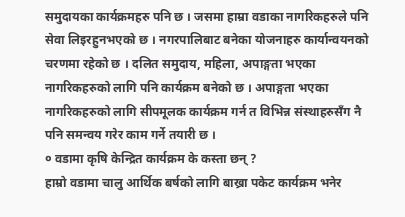समुदायका कार्यक्रमहरु पनि छ । जसमा हाम्रा वडाका नागरिकहरुले पनि सेवा लिइरहुनभएको छ । नगरपालिबाट बनेका योजनाहरु कार्यान्वयनको चरणमा रहेको छ । दलित समुदाय, महिला, अपाङ्गता भएका नागरिकहरुको लागि पनि कार्यक्रम बनेको छ । अपाङ्गता भएका नागरिकहरुको लागि सीपमूलक कार्यक्रम गर्न त विभिन्न संस्थाहरुसँग नै पनि समन्वय गरेर काम गर्ने तयारी छ ।
० वडामा कृषि केन्द्रित कार्यक्रम के कस्ता छन् ?
हाम्रो वडामा चालु आर्थिक बर्षको लागि बाख्रा पकेट कार्यक्रम भनेर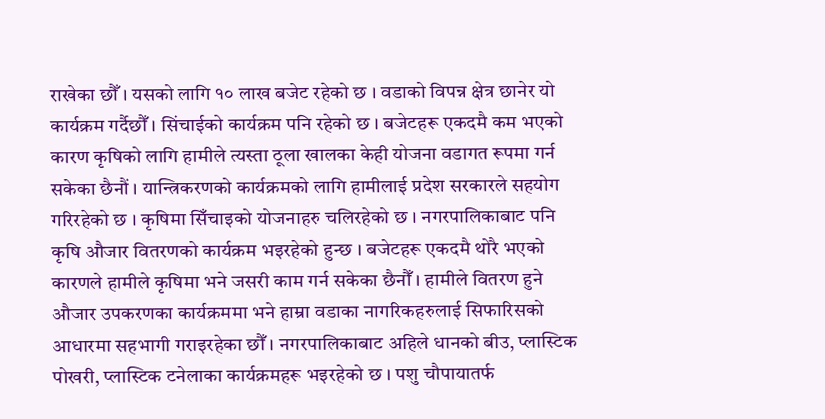राखेका छौँ । यसको लागि १० लाख बजेट रहेको छ । वडाको विपन्न क्षेत्र छानेर यो कार्यक्रम गर्दैछौँ । सिंचाईको कार्यक्रम पनि रहेको छ । बजेटहरू एकदमै कम भएको कारण कृषिको लागि हामीले त्यस्ता ठूला खालका केही योजना वडागत रूपमा गर्न सकेका छैनौं । यान्त्रिकरणको कार्यक्रमको लागि हामीलाई प्रदेश सरकारले सहयोग गरिरहेको छ । कृषिमा सिँचाइको योजनाहरु चलिरहेको छ । नगरपालिकाबाट पनि कृषि औजार वितरणको कार्यक्रम भइरहेको हुन्छ । बजेटहरू एकदमै थोरै भएको कारणले हामीले कृषिमा भने जसरी काम गर्न सकेका छैनौँ । हामीले वितरण हुने औजार उपकरणका कार्यक्रममा भने हाम्रा वडाका नागरिकहरुलाई सिफारिसको आधारमा सहभागी गराइरहेका छौँ । नगरपालिकाबाट अहिले धानको बीउ, प्लास्टिक पोखरी, प्लास्टिक टनेलाका कार्यक्रमहरू भइरहेको छ । पशु चौपायातर्फ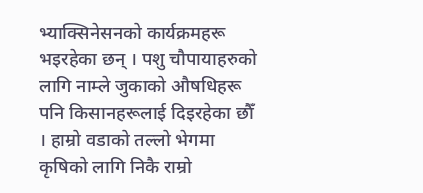भ्याक्सिनेसनको कार्यक्रमहरू भइरहेका छन् । पशु चौपायाहरुको लागि नाम्ले जुकाको औषधिहरू पनि किसानहरूलाई दिइरहेका छौँ । हाम्रो वडाको तल्लो भेगमा कृषिको लागि निकै राम्रो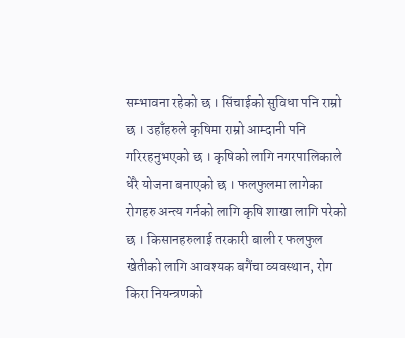सम्भावना रहेको छ । सिंचाईको सुविधा पनि राम्रो छ । उहाँहरुले कृषिमा राम्रो आम्दानी पनि गरिरहनुभएको छ । कृषिको लागि नगरपालिकाले धेरै योजना बनाएको छ । फलफुलमा लागेका रोगहरु अन्त्य गर्नको लागि कृषि शाखा लागि परेको छ । किसानहरुलाई तरकारी बाली र फलफुल खेतीको लागि आवश्यक बगैंचा व्यवस्थान, रोग किरा नियन्त्रणको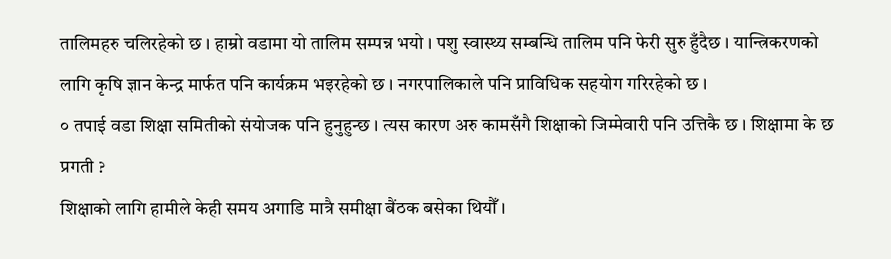तालिमहरु चलिरहेको छ । हाम्रो वडामा यो तालिम सम्पन्न भयो । पशु स्वास्थ्य सम्बन्धि तालिम पनि फेरी सुरु हुँदैछ । यान्त्रिकरणको लागि कृषि ज्ञान केन्द्र मार्फत पनि कार्यक्रम भइरहेको छ । नगरपालिकाले पनि प्राविधिक सहयोग गरिरहेको छ ।
० तपाई वडा शिक्षा समितीको संयोजक पनि हुनुहुन्छ । त्यस कारण अरु कामसँगै शिक्षाको जिम्मेवारी पनि उत्तिकै छ । शिक्षामा के छ प्रगती ?
शिक्षाको लागि हामीले केही समय अगाडि मात्रै समीक्षा बैंठक बसेका थियौँ ।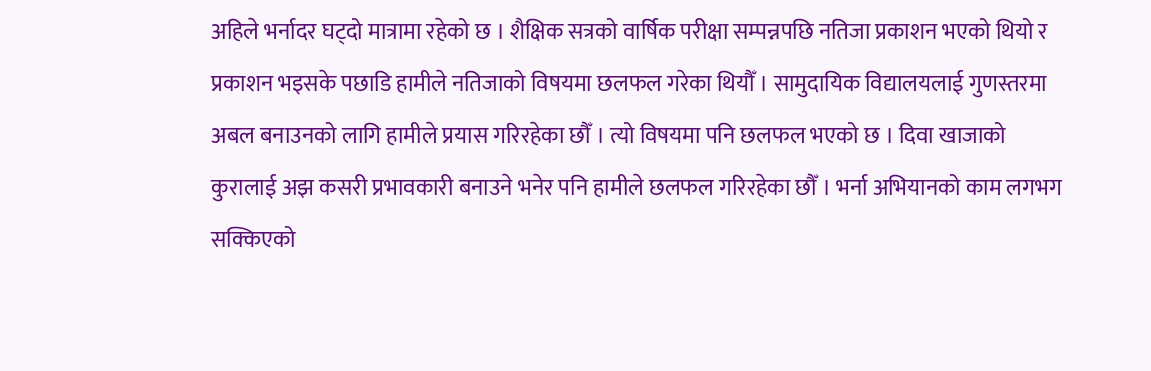अहिले भर्नादर घट्दो मात्रामा रहेको छ । शैक्षिक सत्रको वार्षिक परीक्षा सम्पन्नपछि नतिजा प्रकाशन भएको थियो र प्रकाशन भइसके पछाडि हामीले नतिजाको विषयमा छलफल गरेका थियौँ । सामुदायिक विद्यालयलाई गुणस्तरमा अबल बनाउनको लागि हामीले प्रयास गरिरहेका छौँ । त्यो विषयमा पनि छलफल भएको छ । दिवा खाजाको कुरालाई अझ कसरी प्रभावकारी बनाउने भनेर पनि हामीले छलफल गरिरहेका छौँ । भर्ना अभियानको काम लगभग सक्किएको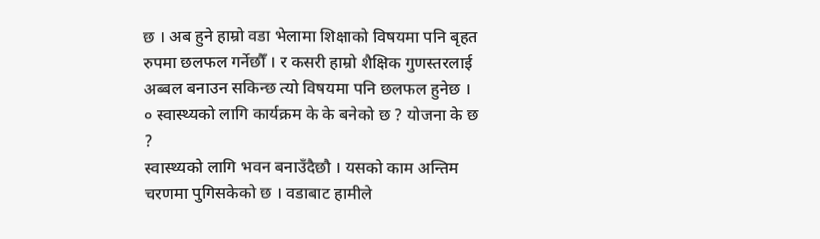छ । अब हुने हाम्रो वडा भेलामा शिक्षाको विषयमा पनि बृहत रुपमा छलफल गर्नेछौँ । र कसरी हाम्रो शैक्षिक गुणस्तरलाई अब्बल बनाउन सकिन्छ त्यो विषयमा पनि छलफल हुनेछ ।
० स्वास्थ्यको लागि कार्यक्रम के के बनेको छ ? योजना के छ ?
स्वास्थ्यको लागि भवन बनाउँदैछौ । यसको काम अन्तिम चरणमा पुगिसकेको छ । वडाबाट हामीले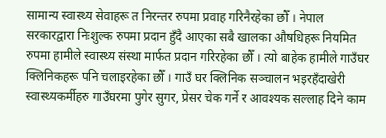सामान्य स्वास्थ्य सेवाहरू त निरन्तर रुपमा प्रवाह गरिनैरहेका छौँ । नेपाल सरकारद्वारा निःशुल्क रुपमा प्रदान हुँदै आएका सबै खालका औषधिहरू नियमित रुपमा हामीले स्वास्थ्य संस्था मार्फत प्रदान गरिरहेका छौँ । त्यो बाहेक हामीले गाउँघर क्लिनिकहरू पनि चलाइरहेका छौँ । गाउँ घर क्लिनिक सञ्चालन भइरहँदाखेरी स्वास्थ्यकर्मीहरु गाउँघरमा पुगेर सुगर, प्रेसर चेक गर्ने र आवश्यक सल्लाह दिने काम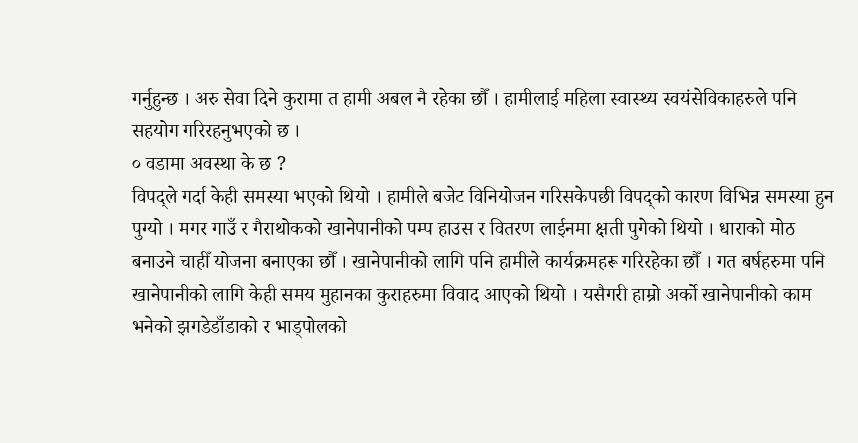गर्नुहुन्छ । अरु सेवा दिने कुरामा त हामी अबल नै रहेका छौँ । हामीलाई महिला स्वास्थ्य स्वयंसेविकाहरुले पनि सहयोग गरिरहनुभएको छ ।
० वडामा अवस्था के छ ?
विपद्ले गर्दा केही समस्या भएको थियो । हामीले बजेट विनियोजन गरिसकेपछी विपद्को कारण विभिन्न समस्या हुन पुग्यो । मगर गाउँ र गैराथोकको खानेपानीको पम्प हाउस र वितरण लाईनमा क्षती पुगेको थियो । धाराको मोठ बनाउने चाहीँ योजना बनाएका छौँ । खानेपानीको लागि पनि हामीले कार्यक्रमहरू गरिरहेका छौँ । गत बर्षहरुमा पनि खानेपानीको लागि केही समय मुहानका कुराहरुमा विवाद आएको थियो । यसैगरी हाम्रो अर्को खानेपानीको काम भनेको झगडेडाँडाको र भाड्पोलको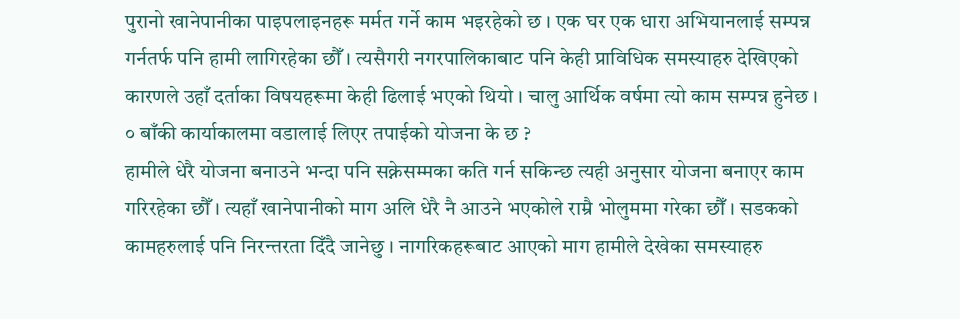पुरानो खानेपानीका पाइपलाइनहरू मर्मत गर्ने काम भइरहेको छ । एक घर एक धारा अभियानलाई सम्पन्न गर्नतर्फ पनि हामी लागिरहेका छौँ । त्यसैगरी नगरपालिकाबाट पनि केही प्राविधिक समस्याहरु देखिएको कारणले उहाँ दर्ताका विषयहरूमा केही ढिलाई भएको थियो । चालु आर्थिक वर्षमा त्यो काम सम्पन्न हुनेछ ।
० बाँकी कार्याकालमा वडालाई लिएर तपाईको योजना के छ ?
हामीले धेरै योजना बनाउने भन्दा पनि सक्नेसम्मका कति गर्न सकिन्छ त्यही अनुसार योजना बनाएर काम गरिरहेका छौँ । त्यहाँ खानेपानीको माग अलि धेरै नै आउने भएकोले राम्रै भोलुममा गरेका छौँ । सडकको कामहरुलाई पनि निरन्तरता दिँदै जानेछु । नागरिकहरूबाट आएको माग हामीले देखेका समस्याहरु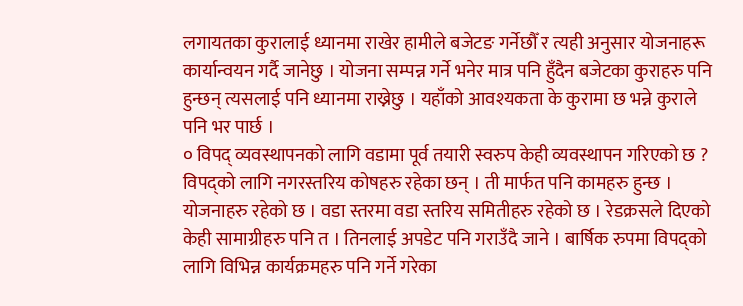लगायतका कुरालाई ध्यानमा राखेर हामीले बजेटङ गर्नेछौँ र त्यही अनुसार योजनाहरू कार्यान्वयन गर्दै जानेछु । योजना सम्पन्न गर्ने भनेर मात्र पनि हुँदैन बजेटका कुराहरु पनि हुन्छन् त्यसलाई पनि ध्यानमा राख्नेछु । यहाँको आवश्यकता के कुरामा छ भन्ने कुराले पनि भर पार्छ ।
० विपद् व्यवस्थापनको लागि वडामा पूर्व तयारी स्वरुप केही व्यवस्थापन गरिएको छ ?
विपद्को लागि नगरस्तरिय कोषहरु रहेका छन् । ती मार्फत पनि कामहरु हुन्छ । योजनाहरु रहेको छ । वडा स्तरमा वडा स्तरिय समितीहरु रहेको छ । रेडक्रसले दिएको केही सामाग्रीहरु पनि त । तिनलाई अपडेट पनि गराउँदै जाने । बार्षिक रुपमा विपद्को लागि विभिन्न कार्यक्रमहरु पनि गर्ने गरेका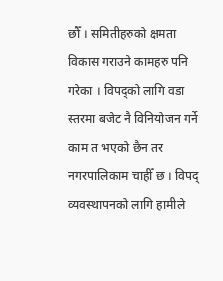छौँ । समितीहरुको क्षमता विकास गराउने कामहरु पनि गरेका । विपद्को लागि वडा स्तरमा बजेट नै विनियोजन गर्ने काम त भएको छैन तर नगरपालिकाम चाहीँ छ । विपद् व्यवस्थापनको लागि हामीले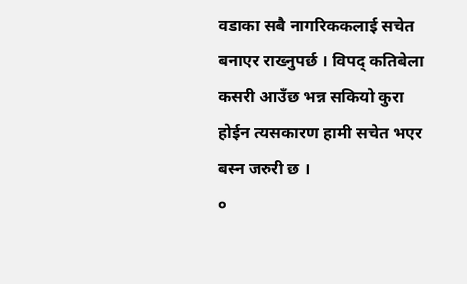वडाका सबै नागरिककलाई सचेत बनाएर राख्नुपर्छ । विपद् कतिबेला कसरी आउँछ भन्न सकियो कुरा होईन त्यसकारण हामी सचेत भएर बस्न जरुरी छ ।
०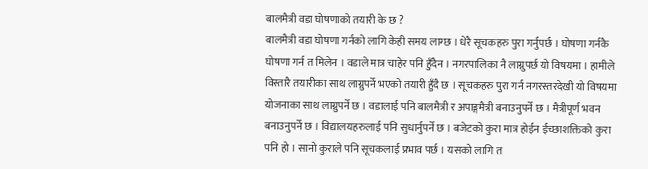बालमैत्री वडा घोषणाको तयारी के छ ?
बालमैत्री वडा घोषणा गर्नको लागि केही समय लाग्छ । धेरै सूचकहरु पुरा गर्नुपर्छ । घोषणा गर्नकै घोषणा गर्न त मिलेन । वडाले मात्र चाहेर पनि हुँदैन । नगरपालिका नै लाग्नुपर्छ यो विषयमा । हामीले विस्तारै तयारीका साथ लाग्नुपर्ने भएको तयारी हुँदै छ । सूचकहरु पुरा गर्न नगरस्तरदेखी यो विषयमा योजनाका साथ लाग्नुपर्ने छ । वडालाई पनि बालमैत्री र अपाङ्गमैत्री बनाउनुपर्ने छ । मैत्रीपूर्ण भवन बनाउनुपर्ने छ । विद्यालयहरुलाई पनि सुधार्नुपर्ने छ । बजेटको कुरा मात्र होईन ईच्छाशक्तिको कुरा पनि हो । सानो कुराले पनि सूचकलाई प्रभाव पर्छ । यसको लागि त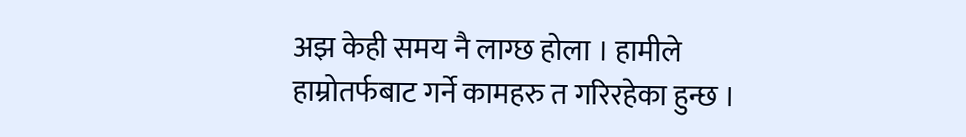अझ केही समय नै लाग्छ होला । हामीले हाम्रोतर्फबाट गर्ने कामहरु त गरिरहेका हुन्छ ।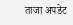ताजा अपडेट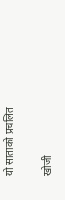यो साताको प्रचलित

खोजी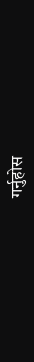गर्नुहोस